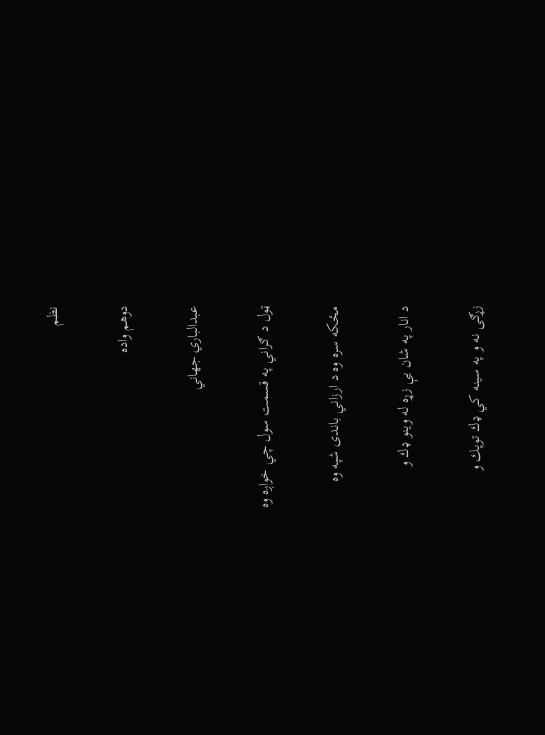نظم

دوهم واده

عبدالباري جهاني

ټول د ګراني په قسمت سول چي خواږه وه

مځكه سره وه د ارزاني باندى شپه وه

د انار په شان يې زړه له وينو ډك و

زړګى نه و په سينه كي ډك توپك و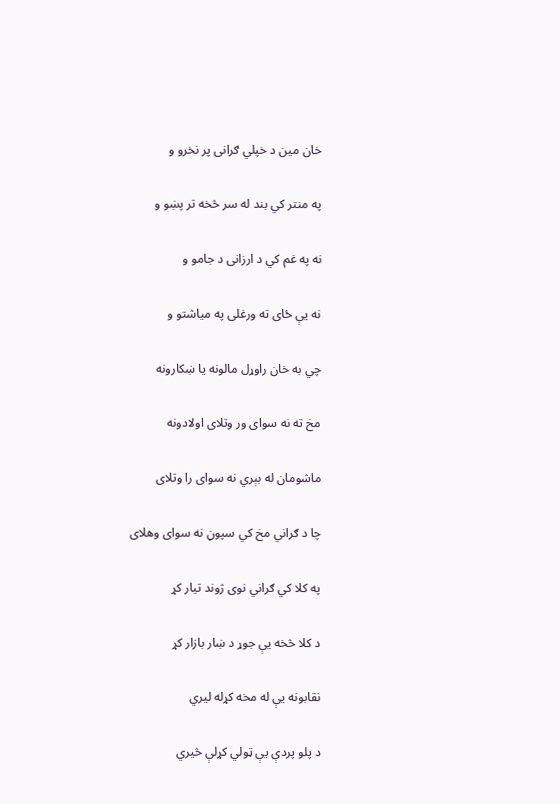خان مين د خپلي ګرانى پر نخرو و

په منتر كي بند له سر څخه تر پښو و

نه په غم كي د ارزانى د جامو و

نه يې ځاى ته ورغلى په مياشتو و

چي به خان راوړل مالونه يا ښكارونه

مخ ته نه سواى ور وتلاى اولادونه

ماشومان له بېري نه سواى را وتلاى

چا د ګراني مخ كي سپوڼ نه سواى وهلاى

په كلا كي ګراني نوى ژوند تيار كړ

د كلا څخه يې جوړ د ښار بازار كړ

نقابونه يې له مخه كړله ليري

د پلو پردې يې ټولي كړلې څيري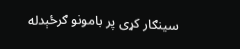سينګار كړى پر بامونو ګرځېدله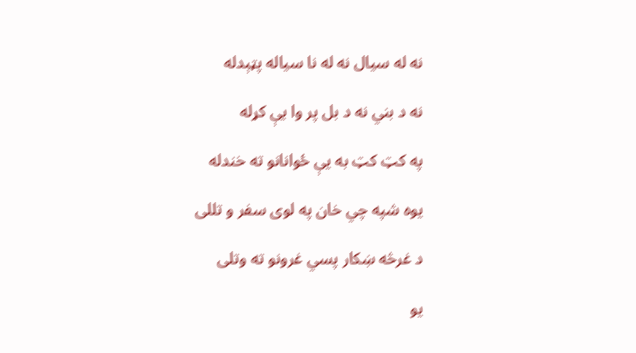نه له سيال نه له نا سياله پټېدله

نه د بني نه د بل پر وا يې كړله

په كټ كټ به يې ځوانانو ته خندله

يوه شپه چي خان په لوى سفر و تللى

د غرڅه ښكار پسي غرونو ته وتلى

يو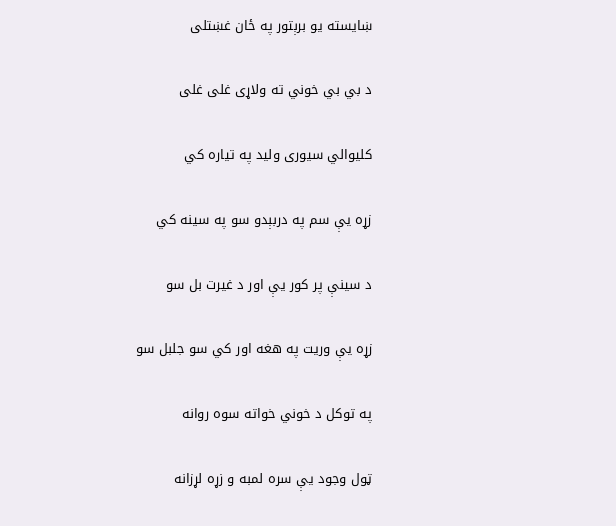ښايسته يو برېتور په ځان غښتلى

د بي بي خوني ته ولاړى غلى غلى

كليوالي سيورى وليد په تياره كي

زړه يې سم په دربېدو سو په سينه كي

د سينې پر كور يې اور د غيرت بل سو

زړه يې وريت په هغه اور كي سو جلبل سو

په توكل د خوني خواته سوه روانه

ټول وجود يې سره لمبه و زړه لړزانه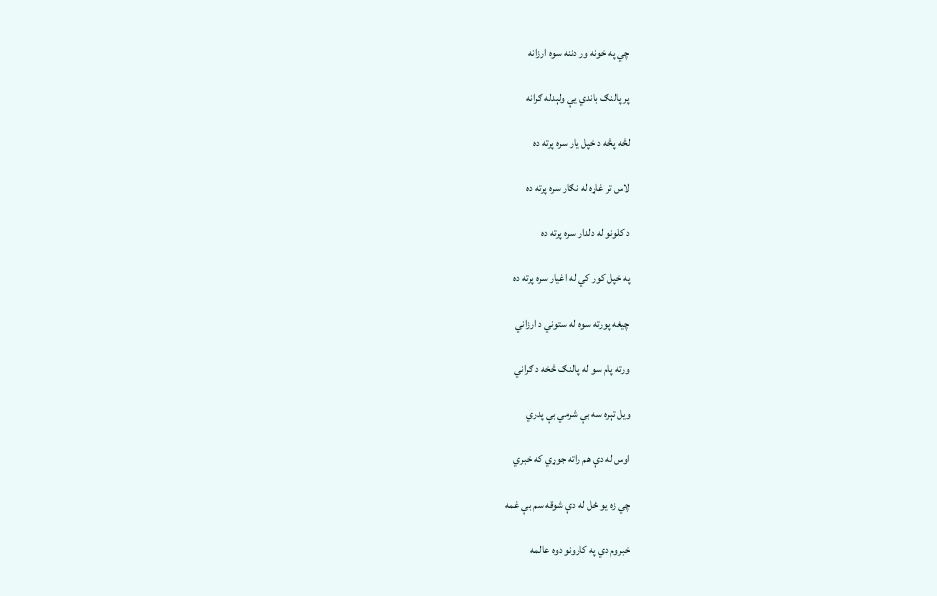چي په خونه ور دننه سوه ارزانه

پر پالنګ باندي يې ولېدله ګرانه

لڅه پڅه د خپل يار سره پرته ده

لاس تر غاړه له نګار سره پرته ده

د كلونو له دلدار سره پرته ده

په خپل كور كي له اغيار سره پرته ده

چيغه پورته سوه له ستوني د ارزاني

ورته پام سو له پالنګ څخه د ګراني

ويل تېره سه بې شرمي بې پدري

اوس له دې هم راته جوړي كه خبري

چي زه يو ځل له دې شوقه سم بې غمه

خبروم دي په كارونو دوه عالمه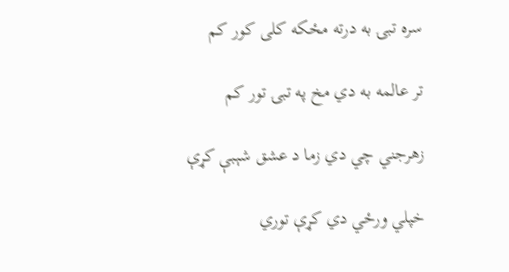سره تبۍ به درته مځكه كلى كور كم

تر عالمه به دي مخ په تبۍ تور كم

زهرجني چي دي زما د عشق شېبې كړې

خپلي ورځي دي كړې توري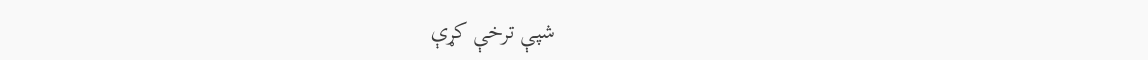شپې ترخې كړې